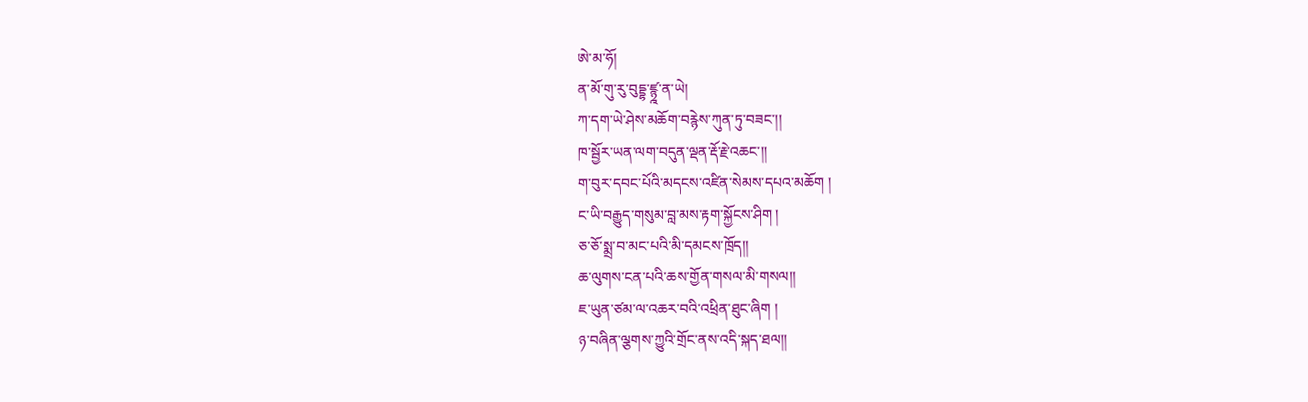ཨེ་མ་ཧོ།
ན་མོ་གུ་རུ་བུདྡྷ་ཛྙྰ་ན་ཡེ།
ཀ་དག་ཡེ་ཤེས་མཆོག་བརྙེས་ཀུན་ཏུ་བཟང་།།
ཁ་སྦྱོར་ཡན་ལག་བདུན་ལྡན་རྡོ་རྗེ་འཆང་།།
ག་བུར་དབང་པོའི་མདངས་འཛིན་སེམས་དཔའ་མཆོག །
ང་ཡི་བརྒྱུད་གསུམ་བླ་མས་རྟག་སྐྱོངས་ཤིག །
ཅ་ཅོ་སྨྲ་བ་མང་པའི་མི་དམངས་ཁྲོད།།
ཆ་ལུགས་ངན་པའི་ཆས་གྱོན་གསལ་མི་གསལ།།
ཇ་ཡུན་ཙམ་ལ་འཆར་བའི་འཕྲིན་ཐུང་ཞིག །
ཉ་བཞིན་ལྕགས་ཀྱུའི་གྲོང་ནས་འདི་སྐད་ཐལ།།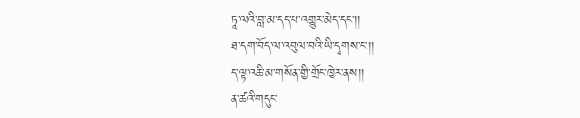ཏཱ་ལའི་བླ་མ་དད་པ་འགྱུར་མེད་དང་།།
ཐ་དག་བོད་ལ་འབུལ་བའི་ཡི་དྭགས་ང་།།
ད་ལྟ་འཆི་མ་གསོན་གྱི་གྲོང་ཁྱེར་ནས།།
ན་ཚའི་གདུང་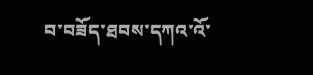བ་བཟོད་ཐབས་དཀའ་འོ་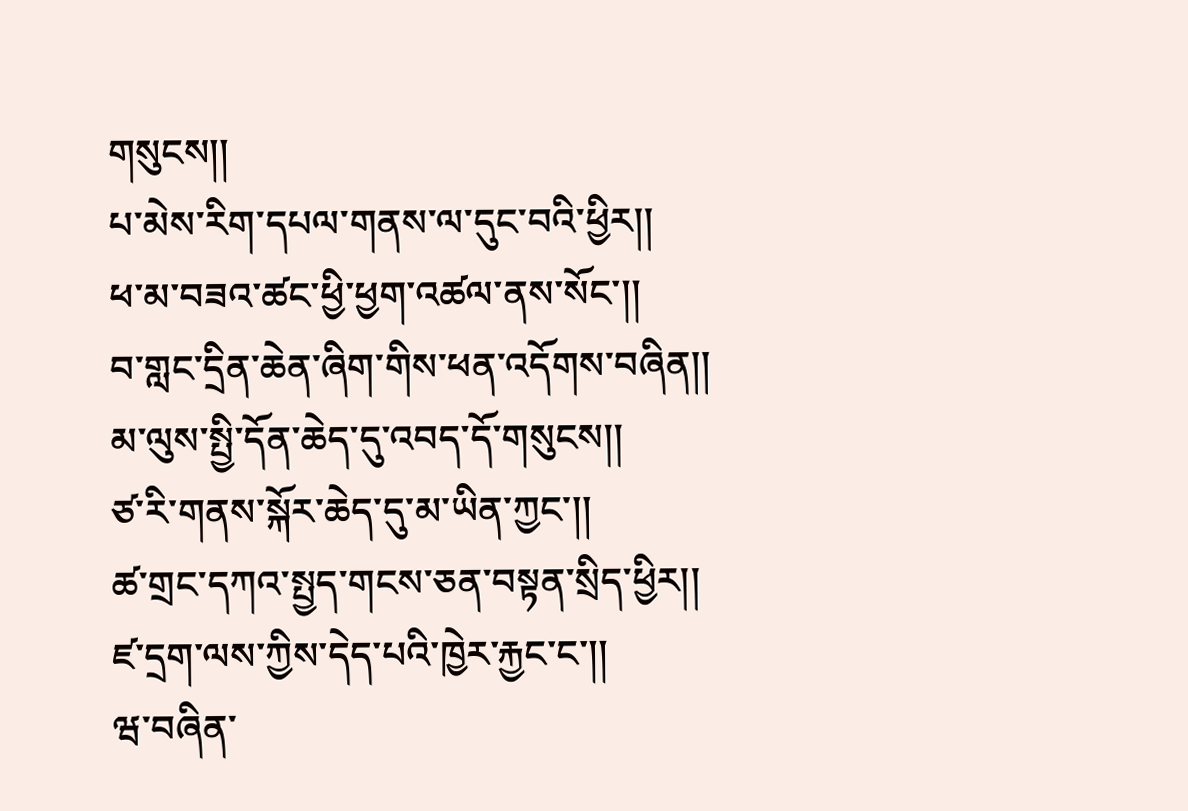གསུངས།།
པ་མེས་རིག་དཔལ་གནས་ལ་དུང་བའི་ཕྱིར།།
ཕ་མ་བཟའ་ཚང་ཕྱི་ཕྱག་འཚལ་ནས་སོང་།།
བ་གླང་དྲིན་ཆེན་ཞིག་གིས་ཕན་འདོགས་བཞིན།།
མ་ལུས་སྤྱི་དོན་ཆེད་དུ་འབད་དོ་གསུངས།།
ཙ་རི་གནས་སྐོར་ཆེད་དུ་མ་ཡིན་ཀྱང་།།
ཚ་གྲང་དཀའ་སྤྱད་གངས་ཅན་བསྟན་སྲིད་ཕྱིར།།
ཛ་དྲག་ལས་ཀྱིས་དེད་པའི་ཁྱེར་རྐྱང་ང་།།
ཝ་བཞིན་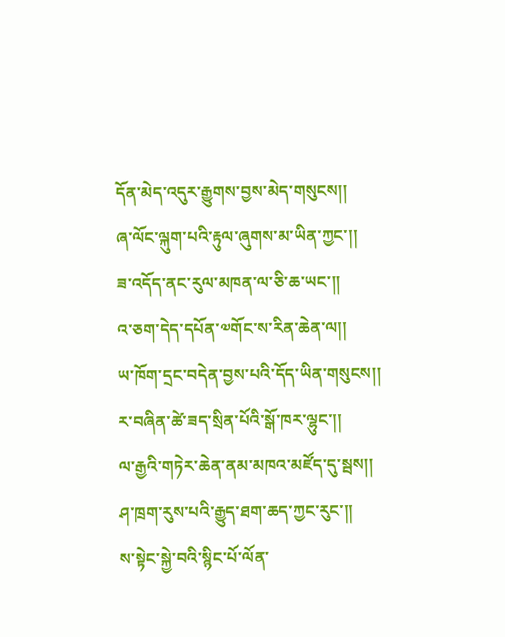དོན་མེད་འདུར་རྒྱུགས་བྱས་མེད་གསུངས།།
ཞ་ལོང་ལྐུག་པའི་རྟུལ་ཞུགས་མ་ཡིན་ཀྱང་།།
ཟ་འདོད་ནང་རུལ་མཁན་ལ་ཅི་ཆ་ཡང་།།
འ་ཅག་དེད་དཔོན་༧གོང་ས་རིན་ཆེན་ལ།།
ཡ་ཁོག་དྲང་བདེན་བྱས་པའི་དོད་ཡིན་གསུངས།།
ར་བཞིན་ཚེ་ཟད་སྲིན་པོའི་སྒོ་ཁར་ལྷུང་།།
ལ་རྒྱའི་གཏེར་ཆེན་ནམ་མཁའ་མཛོད་དུ་སྦས།།
ཤ་ཁྲག་རུས་པའི་རྒྱུད་ཐག་ཆད་ཀྱང་རུང་།།
ས་སྟེང་སྐྱེ་བའི་སྙིང་པོ་ལོན་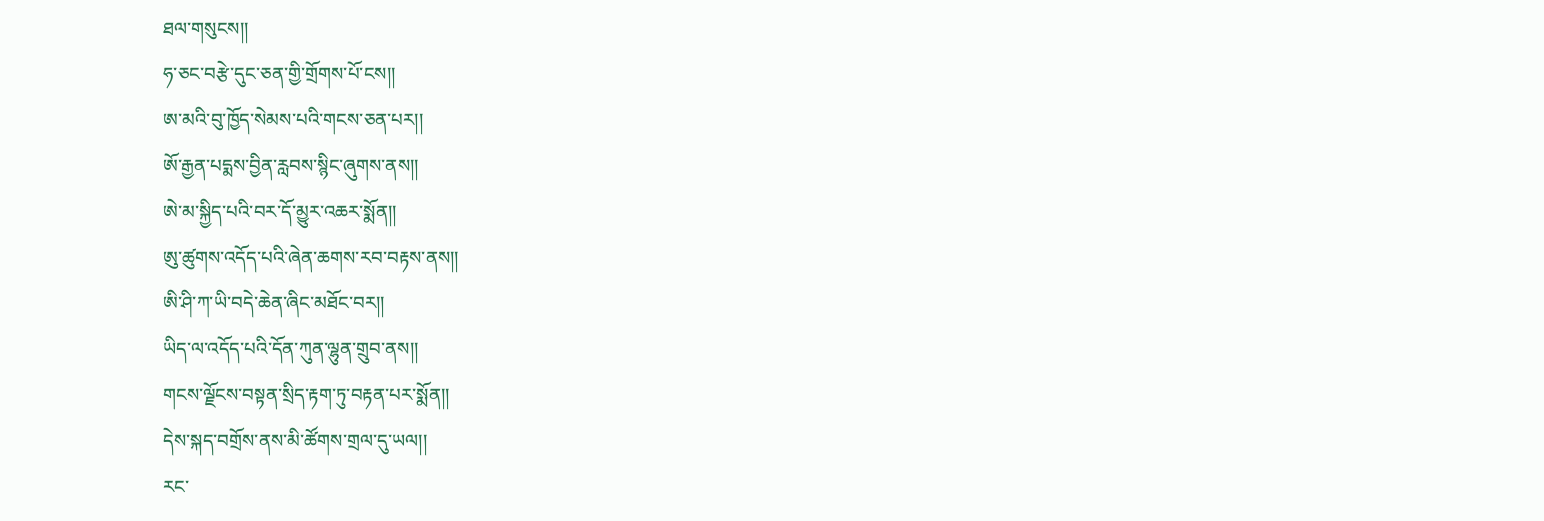ཐལ་གསུངས།།
ཧ་ཅང་བརྩེ་དུང་ཅན་གྱི་གྲོགས་པོ་ངས།།
ཨ་མའི་བུ་ཁྱོད་སེམས་པའི་གངས་ཅན་པར།།
ཨོ་རྒྱན་པདྨས་བྱིན་རླབས་སྙིང་ཞུགས་ནས།།
ཨེ་མ་སྐྱིད་པའི་བར་དོ་མྱུར་འཆར་སྨོན།།
ཨུ་ཚུགས་འདོད་པའི་ཞེན་ཆགས་རབ་བརྟས་ནས།།
ཨི་ཤི་ཀ་ཡི་བདེ་ཆེན་ཞིང་མཐོང་བར།།
ཡིད་ལ་འདོད་པའི་དོན་ཀུན་ལྷུན་གྲུབ་ནས།།
གངས་ལྗོངས་བསྟན་སྲིད་རྟག་ཏུ་བརྟན་པར་སྨོན།།
དེས་སྐད་བགྲོས་ནས་མི་ཚོགས་གྲལ་དུ་ཡལ།།
རང་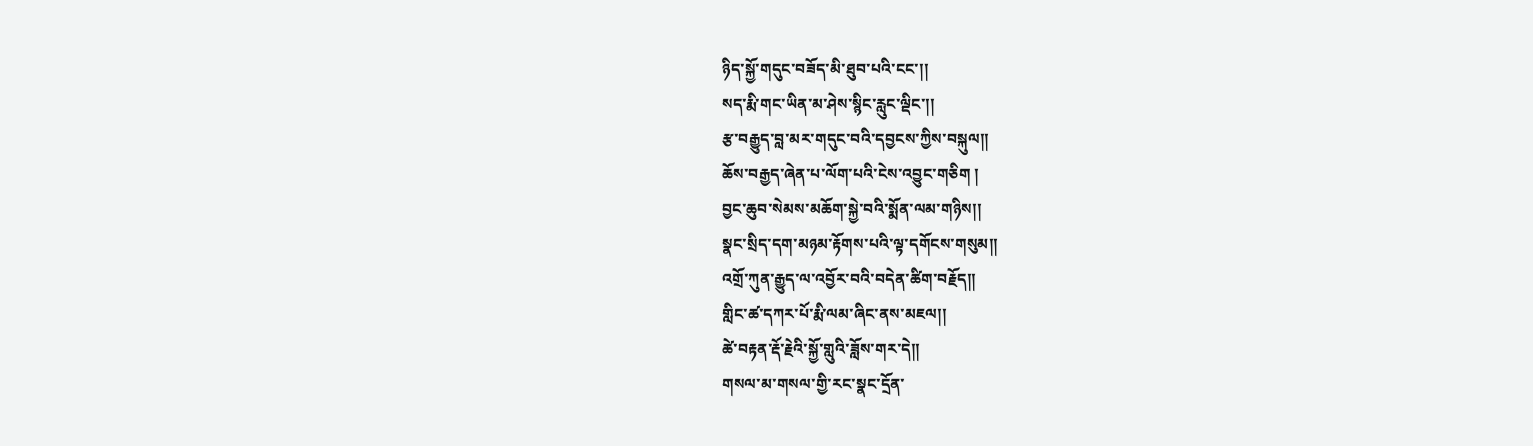ཉིད་སྐྱོ་གདུང་བཟོད་མི་ཐུབ་པའི་ངང་།།
སད་རྨི་གང་ཡིན་མ་ཤེས་སྙིང་རླུང་ལྡིང་།།
རྩ་བརྒྱུད་བླ་མར་གདུང་བའི་དབྱངས་ཀྱིས་བསྐུལ།།
ཆོས་བརྒྱད་ཞེན་པ་ལོག་པའི་ངེས་འབྱུང་གཅིག །
བྱང་ཆུབ་སེམས་མཆོག་སྐྱེ་བའི་སྨོན་ལམ་གཉིས།།
སྣང་སྲིད་དག་མཉམ་རྟོགས་པའི་ལྟ་དགོངས་གསུམ།།
འགྲོ་ཀུན་རྒྱུད་ལ་འབྱོར་བའི་བདེན་ཚིག་བརྗོད།།
གླིང་ཚ་དཀར་པོ་རྨི་ལམ་ཞིང་ནས་མཇལ།།
ཚེ་བརྟན་རྡོ་རྗེའི་སྐྱོ་གླུའི་ཟློས་གར་དེ།།
གསལ་མ་གསལ་གྱི་རང་སྣང་དྲོན་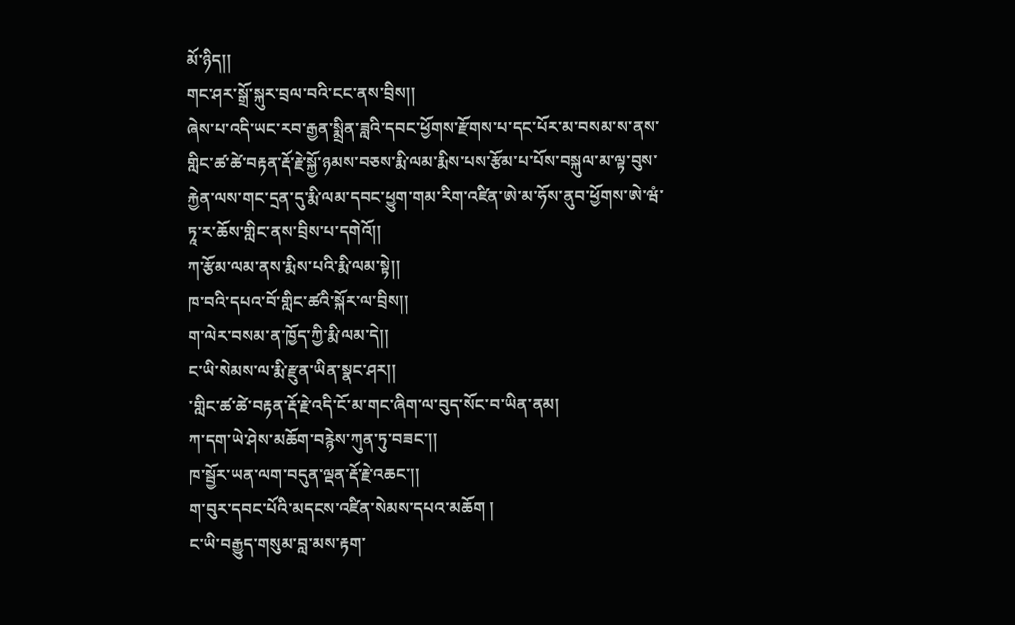མོ་ཉིད།།
གང་ཤར་སྒྲོ་སྐུར་བྲལ་བའི་ངང་ནས་བྲིས།།
ཞེས་པ་འདི་ཡང་རབ་རྒྱན་སྨྲིན་ཟླའི་དབང་ཕྱོགས་རྫོགས་པ་དང་པོར་མ་བསམ་ས་ནས་གླིང་ཚ་ཚེ་བརྟན་རྡོ་རྗེ་སྐྱོ་ཉམས་བཅས་རྨི་ལམ་རྨིས་པས་རྩོམ་པ་པོས་བསྐུལ་མ་ལྟ་བུས་རྐྱེན་ལས་གང་དྲན་དུ་རྨི་ལམ་དབང་ཕྱུག་གམ་རིག་འཛིན་ཨེ་མ་ཧོས་ནུབ་ཕྱོགས་ཨེ་ཝཾ་ཏཱ་ར་ཆོས་གླིང་ནས་བྲིས་པ་དགེའོ།།
ཀ་རྩོམ་ལམ་ནས་རྨིས་པའི་རྨི་ལམ་སྟེ།།
ཁ་བའི་དཔའ་བོ་གླིང་ཚའི་སྐོར་ལ་བྲིས།།
ག་ལེར་བསམ་ན་ཁྱོད་ཀྱི་རྨི་ལམ་དེ།།
ང་ཡི་སེམས་ལ་རྨི་རྫུན་ཡིན་སྣང་ཤར།།
་གླིང་ཚ་ཚེ་བརྟན་རྡོ་རྗེ་འདི་ངོ་མ་གང་ཞིག་ལ་བུད་སོང་བ་ཡིན་ནམ།
ཀ་དག་ཡེ་ཤེས་མཆོག་བརྙེས་ཀུན་ཏུ་བཟང་།།
ཁ་སྦྱོར་ཡན་ལག་བདུན་ལྡན་རྡོ་རྗེ་འཆང་།།
ག་བུར་དབང་པོའི་མདངས་འཛིན་སེམས་དཔའ་མཆོག །
ང་ཡི་བརྒྱུད་གསུམ་བླ་མས་རྟག་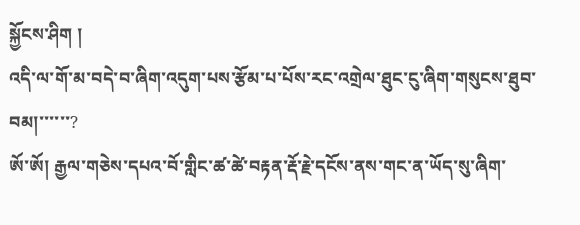སྐྱོངས་ཤིག །
འདི་ལ་གོ་མ་བདེ་བ་ཞིག་འདུག་པས་རྩོམ་པ་པོས་རང་འགྲེལ་ཐུང་ངུ་ཞིག་གསུངས་ཐུབ་བམ།་་་་་་?
ཨོ་ཨོ། རྒྱལ་གཅེས་དཔའ་བོ་གླིང་ཚ་ཚེ་བརྟན་རྡོ་རྗེ་དངོས་ནས་གང་ན་ཡོད་སུ་ཞིག་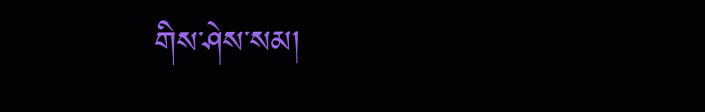གིས་ཤེས་སམ།